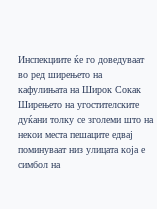Инспекциите ќе го доведуваат во ред ширењето на кафулињата на Широк Сокак
Ширењето на угостителските дуќани толку се зголеми што на некои места пешаците едвај поминуваат низ улицата која е симбол на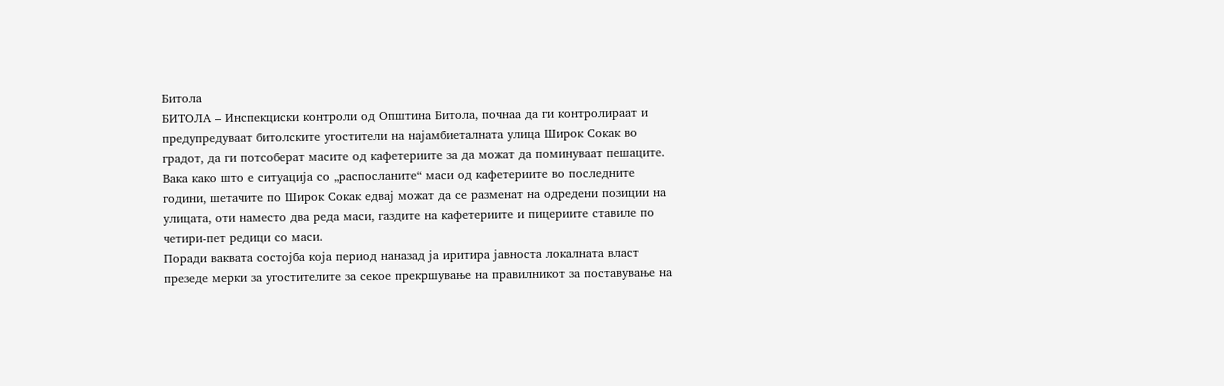Битола
БИТОЛА – Инспекциски контроли од Општина Битола, почнаа да ги контролираат и предупредуваат битолските угостители на најамбиеталната улица Широк Сокак во градот, да ги потсоберат масите од кафетериите за да можат да поминуваат пешаците. Вака како што е ситуација со „распосланите“ маси од кафетериите во последните години, шетачите по Широк Сокак едвај можат да се разменат на одредени позиции на улицата, оти наместо два реда маси, газдите на кафетериите и пицериите ставиле по четири-пет редици со маси.
Поради ваквата состојба која период наназад ја иритира јавноста локалната власт презеде мерки за угостителите за секое прекршување на правилникот за поставување на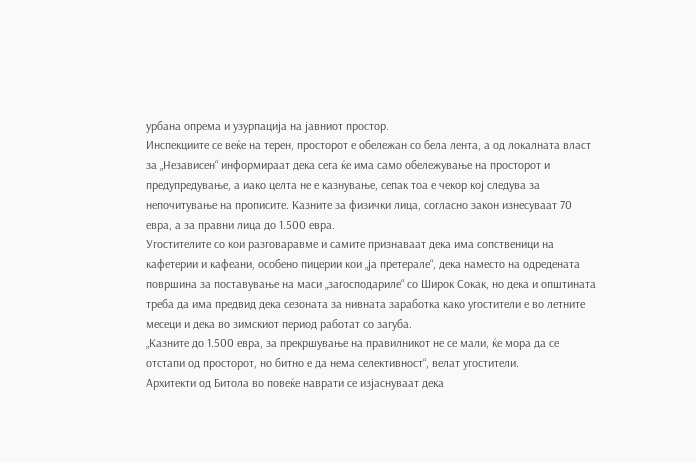урбана опрема и узурпација на јавниот простор.
Инспекциите се веќе на терен, просторот е обележан со бела лента, а од локалната власт за „Независен“ информираат дека сега ќе има само обележување на просторот и предупредување, а иако целта не е казнување, сепак тоа е чекор кој следува за непочитување на прописите. Казните за физички лица, согласно закон изнесуваат 70 евра, а за правни лица до 1.500 евра.
Угостителите со кои разговаравме и самите признаваат дека има сопственици на кафетерии и кафеани, особено пицерии кои „ја претерале“, дека наместо на одредената површина за поставување на маси „загосподариле“ со Широк Сокак, но дека и општината треба да има предвид дека сезоната за нивната заработка како угостители е во летните месеци и дека во зимскиот период работат со загуба.
„Казните до 1.500 евра, за прекршување на правилникот не се мали, ќе мора да се отстапи од просторот, но битно е да нема селективност“, велат угостители.
Архитекти од Битола во повеќе наврати се изјаснуваат дека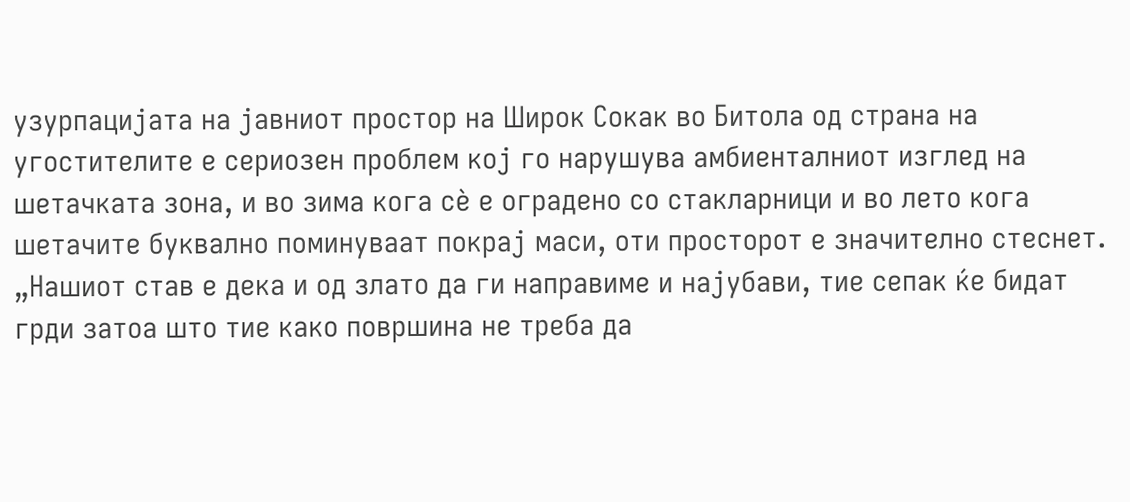узурпацијата на јавниот простор на Широк Сокак во Битола од страна на угостителите е сериозен проблем кој го нарушува амбиенталниот изглед на шетачката зона, и во зима кога сѐ е оградено со стакларници и во лето кога шетачите буквално поминуваат покрај маси, оти просторот е значително стеснет.
„Нашиот став е дека и од злато да ги направиме и најубави, тие сепак ќе бидат грди затоа што тие како површина не треба да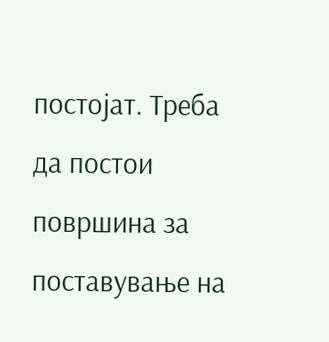постојат. Треба да постои површина за поставување на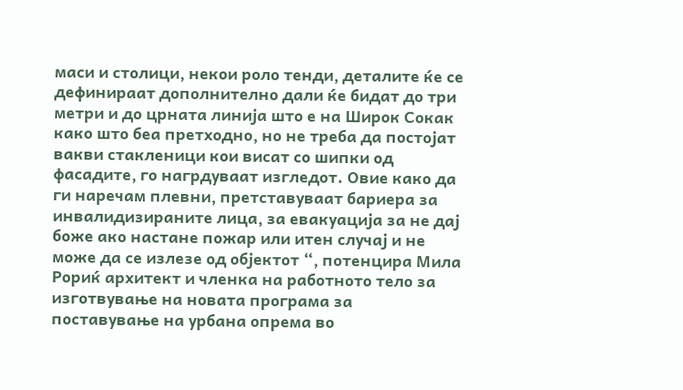маси и столици, некои роло тенди, деталите ќе се дефинираат дополнително дали ќе бидат до три метри и до црната линија што е на Широк Сокак како што беа претходно, но не треба да постојат вакви стакленици кои висат со шипки од фасадите, го нагрдуваат изгледот. Овие како да ги наречам плевни, претставуваат бариера за инвалидизираните лица, за евакуација за не дај боже ако настане пожар или итен случај и не може да се излезе од објектот “, потенцира Мила Рориќ архитект и членка на работното тело за изготвување на новата програма за поставување на урбана опрема во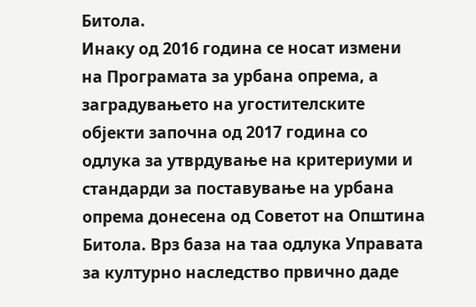Битола.
Инаку од 2016 година се носат измени на Програмата за урбана опрема, а заградувањето на угостителските објекти започна од 2017 година со одлука за утврдување на критериуми и стандарди за поставување на урбана опрема донесена од Советот на Општина Битола. Врз база на таа одлука Управата за културно наследство првично даде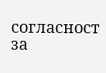согласност за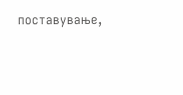поставување,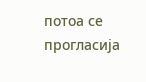потоа се прогласија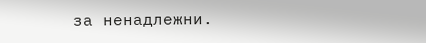за ненадлежни.